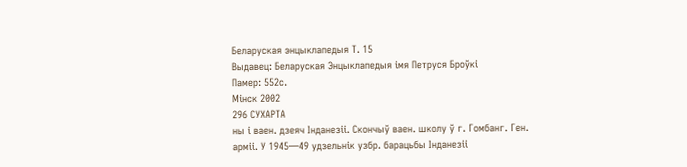Беларуская энцыклапедыя Т. 15
Выдавец: Беларуская Энцыклапедыя імя Петруся Броўкі
Памер: 552с.
Мінск 2002
296 СУХАРТА
ны і ваен. дзеяч Інданезіі. Скончыў ваен. школу ў г. Гомбанг. Ген. арміі. У 1945—49 удзельнік узбр. барацьбы Інданезіі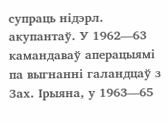супраць нідэрл. акупантаў. У 1962—63 камандаваў аперацыямі па выгнанні галандцаў з Зах. Ірыяна, у 1963—65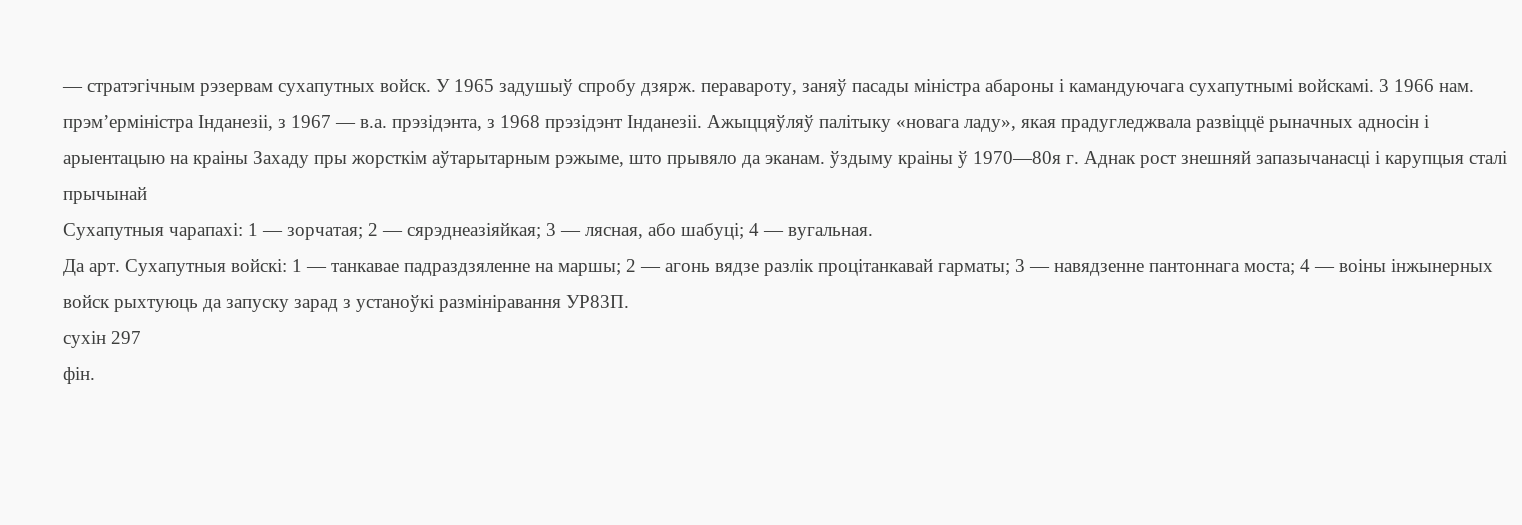— стратэгічным рэзервам сухапутных войск. У 1965 задушыў спробу дзярж. перавароту, заняў пасады міністра абароны і камандуючага сухапутнымі войскамі. 3 1966 нам. прэм’ерміністра Інданезіі, з 1967 — в.а. прэзідэнта, з 1968 прэзідэнт Інданезіі. Ажыццяўляў палітыку «новага ладу», якая прадугледжвала развіццё рыначных адносін і арыентацыю на краіны Захаду пры жорсткім аўтарытарным рэжыме, што прывяло да эканам. ўздыму краіны ў 1970—80я г. Аднак рост знешняй запазычанасці і карупцыя сталі прычынай
Сухапутныя чарапахі: 1 — зорчатая; 2 — сярэднеазіяйкая; 3 — лясная, або шабуці; 4 — вугальная.
Да арт. Сухапутныя войскі: 1 — танкавае падраздзяленне на маршы; 2 — агонь вядзе разлік процітанкавай гарматы; 3 — навядзенне пантоннага моста; 4 — воіны інжынерных войск рыхтуюць да запуску зарад з устаноўкі размініравання УР83П.
сухін 297
фін.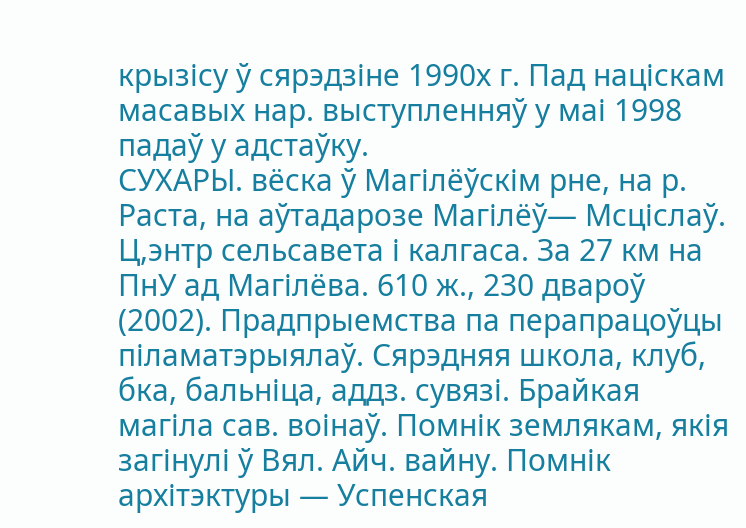крызісу ў сярэдзіне 1990х г. Пад націскам масавых нар. выступленняў у маі 1998 падаў у адстаўку.
СУХАРЫ. вёска ў Магілёўскім рне, на р. Раста, на аўтадарозе Магілёў— Мсціслаў. Ц,энтр сельсавета і калгаса. За 27 км на ПнУ ад Магілёва. 610 ж., 230 двароў (2002). Прадпрыемства па перапрацоўцы піламатэрыялаў. Сярэдняя школа, клуб, бка, бальніца, аддз. сувязі. Брайкая магіла сав. воінаў. Помнік землякам, якія загінулі ў Вял. Айч. вайну. Помнік архітэктуры — Успенская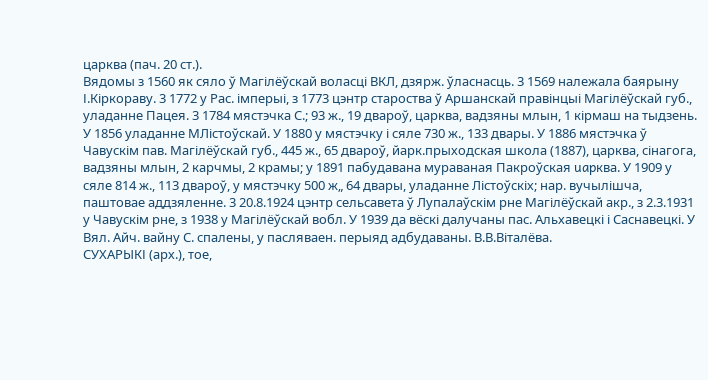царква (пач. 20 ст.).
Вядомы з 1560 як сяло ў Магілёўскай воласці ВКЛ, дзярж. ўласнасць. 3 1569 належала баярыну І.Кіркораву. 3 1772 у Рас. імперыі, з 1773 цэнтр староства ў Аршанскай правінцыі Магілёўскай губ., уладанне Пацея. 3 1784 мястэчка С.; 93 ж., 19 двароў, царква, вадзяны млын, 1 кірмаш на тыдзень. У 1856 уладанне МЛістоўскай. У 1880 у мястэчку і сяле 730 ж., 133 двары. У 1886 мястэчка ў Чавускім пав. Магілёўскай губ., 445 ж., 65 двароў, йарк.прыходская школа (1887), царква, сінагога, вадзяны млын, 2 карчмы, 2 крамы; у 1891 пабудавана мураваная Пакроўская uapква. У 1909 у сяле 814 ж., 113 двароў, у мястэчку 500 ж„ 64 двары, уладанне Лістоўскіх; нар. вучылішча, паштовае аддзяленне. 3 20.8.1924 цэнтр сельсавета ў Лупалаўскім рне Магілёўскай акр., з 2.3.1931 у Чавускім рне, з 1938 у Магілёўскай вобл. У 1939 да вёскі далучаны пас. Альхавецкі і Саснавецкі. У Вял. Айч. вайну С. спалены, у пасляваен. перыяд адбудаваны. В.В.Віталёва.
СУХАРЫКІ (арх.), тое,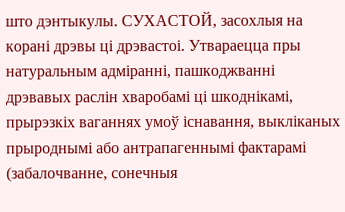што дэнтыкулы. СУХАСТОЙ, засохлыя на корані дрэвы ці дрэвастоі. Утвараецца пры натуральным адміранні, пашкоджванні дрэвавых раслін хваробамі ці шкоднікамі, прырэзкіх ваганнях умоў існавання, выкліканых прыроднымі або антрапагеннымі фактарамі (забалочванне, сонечныя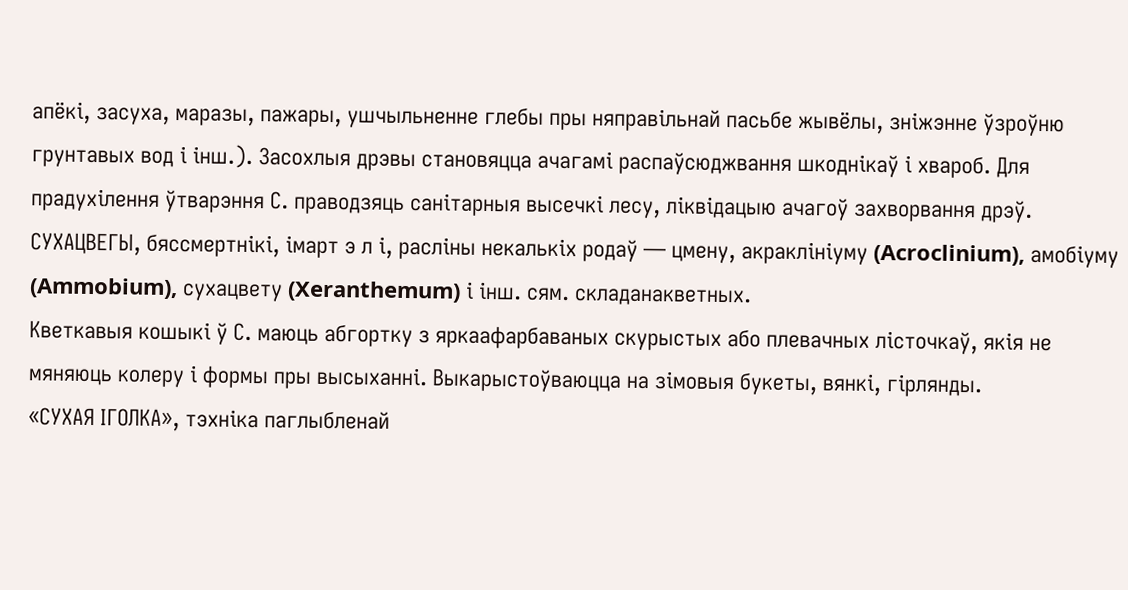апёкі, засуха, маразы, пажары, ушчыльненне глебы пры няправільнай пасьбе жывёлы, зніжэнне ўзроўню грунтавых вод і інш.). Засохлыя дрэвы становяцца ачагамі распаўсюджвання шкоднікаў і хвароб. Для прадухілення ўтварэння С. праводзяць санітарныя высечкі лесу, ліквідацыю ачагоў захворвання дрэў.
СУХАЦВЕГЫ, бяссмертнікі, імарт э л і, расліны некалькіх родаў — цмену, акраклініуму (Acroclinium), амобіуму (Ammobium), сухацвету (Xeranthemum) і інш. сям. складанакветных.
Кветкавыя кошыкі ў С. маюць абгортку з яркаафарбаваных скурыстых або плевачных лісточкаў, якія не мяняюць колеру і формы пры высыханні. Выкарыстоўваюцца на зімовыя букеты, вянкі, гірлянды.
«СУХАЯ ІГОЛКА», тэхніка паглыбленай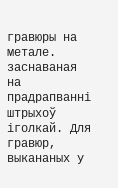гравюры на метале. заснаваная на прадрапванні штрыхоў іголкай. Для гравюр, выкананых у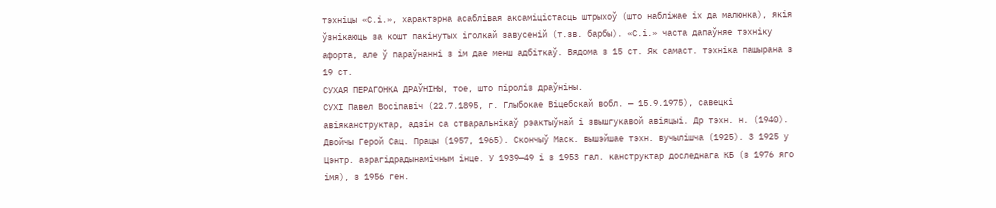тэхніцы «С.і.», характэрна асаблівая аксаміцістасць штрыхоў (што набліжае іх да малюнка), якія ўзнікаюць за кошт пакінутых іголкай завусеній (т.зв. барбы). «С.і.» часта дапаўняе тэхніку афорта, але ў параўнанні з ім дае менш адбіткаў. Вядома з 15 ст. Як самаст. тэхніка пашырана з 19 ст.
СУХАЯ ПЕРАГОНКА ДРАЎНІНЫ, тое, што піроліз драўніны.
СУХІ Павел Восіпавіч (22.7.1895, г. Глыбокае Віцебскай вобл. — 15.9.1975), савецкі авіяканструктар, адзін са стваральнікаў рэактыўнай і звышгукавой авіяцыі. Др тэхн. н. (1940). Двойчы Герой Сац. Працы (1957, 1965). Скончыў Маск. вышэйшае тэхн. вучылішча (1925). 3 1925 у Цэнтр. аэрагідрадынамічным інце. У 1939—49 і з 1953 гал. канструктар доследнага КБ (з 1976 яго імя), з 1956 ген.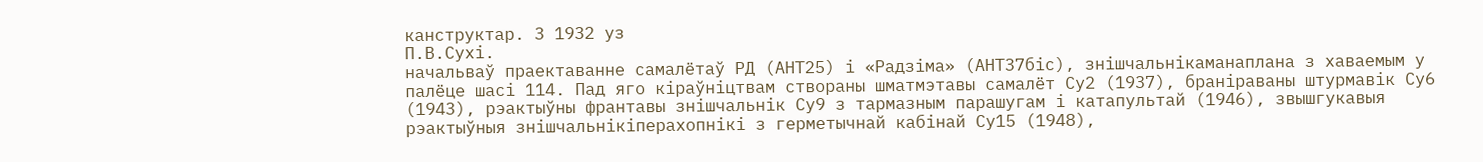канструктар. 3 1932 уз
П.В.Сухі.
начальваў праектаванне самалётаў РД (АНТ25) і «Радзіма» (АНТ37біс), знішчальнікаманаплана з хаваемым у палёце шасі 114. Пад яго кіраўніцтвам створаны шматмэтавы самалёт Су2 (1937), браніраваны штурмавік Су6 (1943), рэактыўны франтавы знішчальнік Су9 з тармазным парашугам і катапультай (1946), звышгукавыя рэактыўныя знішчальнікіперахопнікі з герметычнай кабінай Су15 (1948),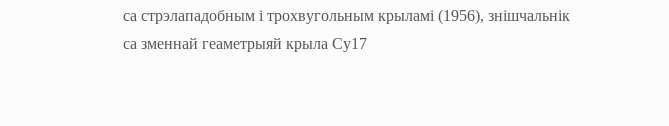са стрэлападобным і трохвугольным крыламі (1956), знішчальнік са зменнай геаметрыяй крыла Су17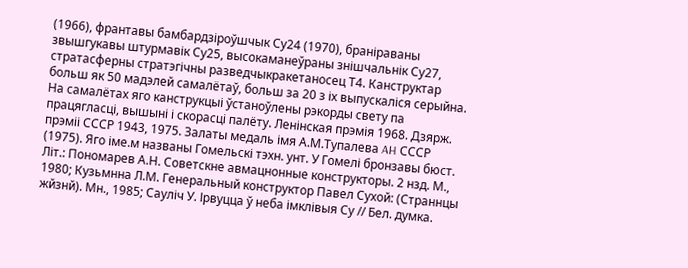(1966), франтавы бамбардзіроўшчык Су24 (1970), браніраваны звышгукавы штурмавік Су25, высокаманеўраны знішчальнік Су27, стратасферны стратэгічны разведчыкракетаносец Т4. Канструктар больш як 50 мадэлей самалётаў, больш за 20 з іх выпускаліся серыйна. На самалётах яго канструкцыі ўстаноўлены рэкорды свету па працягласці, вышыні і скорасці палёту. Ленінская прэмія 1968. Дзярж. прэміі СССР 1943, 1975. Залаты медаль імя А.М.Тупалева AH СССР (1975). Яго іме.м названы Гомельскі тэхн. унт. У Гомелі бронзавы бюст.
Літ.: Пономарев А.Н. Советскне авмацнонные конструкторы. 2 нзд. М., 1980; Кузьмнна Л.М. Генеральный конструктор Павел Сухой: (Страннцы жйзнй). Мн., 1985; Сауліч У. Ірвуцца ў неба імклівыя Су // Бел. думка.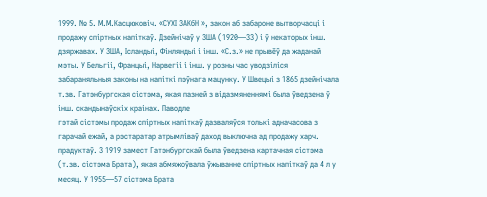1999. № 5. М.М.Касцюковіч. «СУХІ ЗАКбН », закон аб забароне вытворчасці і продажу спіртных напіткаў. Дзейнічаў у ЗША (1920—33) і ў некаторых інш. дзяржавах. У ЗША, Ісландыі, Фінляндыі і інш. «С.з.» не прывёў да жаданай мэты. У Бельгіі, Францыі, Нарвегіі і інш. у розны час уводзіліся забараняльныя законы на напіткі пэўнага мацунку. У Швецыі з 1865 дзейнічала т.зв. Гатэнбургская сістэма, якая пазней з відазмяненнямі была ўведзена ў інш. скандынаўскіх краінах. Паводле
гэтай сістэмы продаж спіртных напіткаў дазваляўся толькі адначасова з гарачай ежай, а рэстаратар атрымліваў даход выключна ад продажу харч. прадуктаў. 3 1919 замест Гатэнбургскай была ўведзена картачная сістэма (т.зв. сістэма Брата), якая абмяжоўвала ўжыванне спіртных напіткаў да 4 л у месяц. У 1955—57 сістэма Брата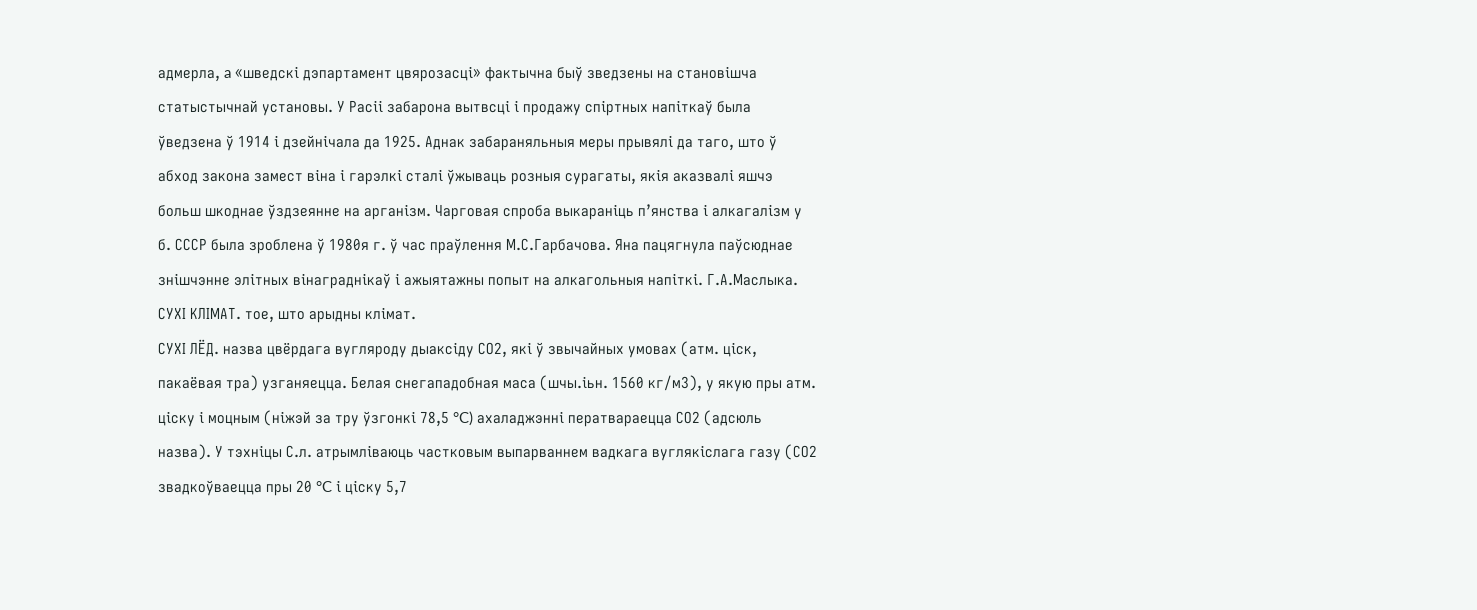адмерла, a «шведскі дэпартамент цвярозасці» фактычна быў зведзены на становішча статыстычнай установы. У Расіі забарона вытвсці і продажу спіртных напіткаў была ўведзена ў 1914 і дзейнічала да 1925. Аднак забараняльныя меры прывялі да таго, што ў абход закона замест віна і гарэлкі сталі ўжываць розныя сурагаты, якія аказвалі яшчэ больш шкоднае ўздзеянне на арганізм. Чарговая спроба выкараніць п’янства і алкагалізм у б. СССР была зроблена ў 1980я г. ў час праўлення М.С.Гарбачова. Яна пацягнула паўсюднае знішчэнне элітных вінаграднікаў і ажыятажны попыт на алкагольныя напіткі. Г.А.Маслыка.
СУХІ КЛІМАТ. тое, што арыдны клімат.
СУХІ ЛЁД. назва цвёрдага вугляроду дыаксіду СО2, які ў звычайных умовах (атм. ціск, пакаёвая тра) узганяецца. Белая снегападобная маса (шчы.іьн. 1560 кг/м3), у якую пры атм. ціску і моцным (ніжэй за тру ўзгонкі 78,5 °C) ахаладжэнні ператвараецца СО2 (адсюль назва). У тэхніцы С.л. атрымліваюць частковым выпарваннем вадкага вуглякіслага газу (СО2 звадкоўваецца пры 20 °C і ціску 5,7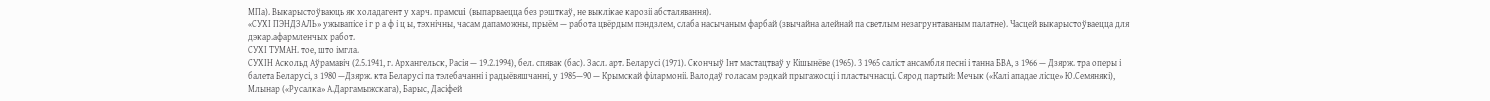МПа). Выкарыстоўваюць як холадагент у харч. прамcui (выпарваецца без рэшткаў, не выклікае карозіі абсталявання).
«СУХІ ПЭНДЗАЛЬ» ужывапісе і г р а ф і ц ы, тэхнічны, часам дапаможны, прыём — работа цвёрдым пэндзлем, слаба насычаным фарбай (звычайна алейнай па светлым незагрунтаваным палатне). Часцей выкарыстоўваецца для дэкар.афармленчых работ.
СУХІ ТУМАН. тое, што імгла.
СУХІН Аскольд Аўрамавіч (2.5.1941, г. Архангельск, Расія — 19.2.1994), бел. спявак (бас). Засл. арт. Беларусі (1971). Скончыў Інт мастацтваў у Кішынёве (1965). 3 1965 саліст ансамбля песні і танна БВА, з 1966 — Дзярж. тра оперы і балета Беларусі, з 1980 —Дзярж. кта Беларусі па тэлебачанні і радыёвяшчанні, у 1985—90 — Крымскай філармоніі. Валодаў голасам рэдкай прыгажосці і пластычнасці. Сярод партый: Мечык («Калі ападае лісце» Ю.Семянякі), Млынар («Русалка» А.Даргамыжскага), Барыс, Дасіфей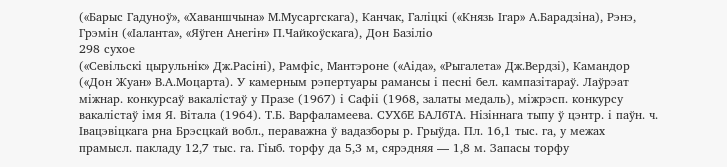(«Барыс Гадуноў», «Хаваншчына» М.Мусаргскага), Канчак, Галіцкі («Князь Ігар» А.Барадзіна), Рэнэ, Грэмін («Іаланта», «Яўген Анегін» П.Чайкоўскага), Дон Базіліо
298 сухое
(«Севільскі цырульнік» Дж.Расіні), Рамфіс, Мантэроне («Аіда», «Рыгалета» Дж.Вердзі), Камандор («Дон Жуан» В.А.Моцарта). У камерным рэпертуары рамансы і песні бел. кампазітараў. Лаўрэат міжнар. конкурсаў вакалістаў у Празе (1967) і Сафіі (1968, залаты медаль), міжрэсп. конкурсу вакалістаў імя Я. Вітала (1964). Т.Б. Варфаламеева. СУХбЕ БАЛбТА. Нізіннага тыпу ў цэнтр. і паўн. ч. Івацэвіцкага рна Брэсцкай вобл., пераважна ў вадазборы р. Грыўда. Пл. 16,1 тыс. га, у межах прамысл. пакладу 12,7 тыс. га. Гіыб. торфу да 5,3 м, сярэдняя — 1,8 м. Запасы торфу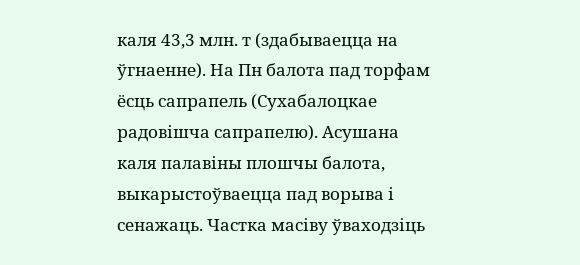каля 43,3 млн. т (здабываецца на ўгнаенне). На Пн балота пад торфам ёсць сапрапель (Сухабалоцкае радовішча сапрапелю). Асушана каля палавіны плошчы балота, выкарыстоўваецца пад ворыва і сенажаць. Частка масіву ўваходзіць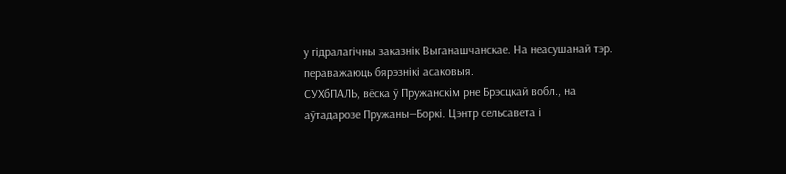у гідралагічны заказнік Выганашчанскае. На неасушанай тэр. пераважаюць бярэзнікі асаковыя.
СУХбПАЛЬ, вёска ў Пружанскім рне Брэсцкай вобл., на аўтадарозе Пружаны—Боркі. Цэнтр сельсавета і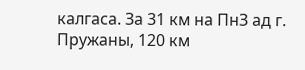калгаса. За 31 км на ПнЗ ад г. Пружаны, 120 км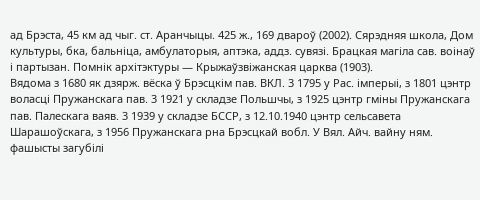ад Брэста, 45 км ад чыг. ст. Аранчыцы. 425 ж., 169 двароў (2002). Сярэдняя школа, Дом культуры, бка, бальніца, амбулаторыя, аптэка, аддз. сувязі. Брацкая магіла сав. воінаў і партызан. Помнік архітэктуры — Крыжаўзвіжанская царква (1903).
Вядома з 1680 як дзярж. вёска ў Брэсцкім пав. ВКЛ. 3 1795 у Рас. імперыі, з 1801 цэнтр воласці Пружанскага пав. 3 1921 у складзе Польшчы, з 1925 цэнтр гміны Пружанскага пав. Палескага ваяв. 3 1939 у складзе БССР, з 12.10.1940 цэнтр сельсавета Шарашоўскага, з 1956 Пружанскага рна Брэсцкай вобл. У Вял. Айч. вайну ням. фашысты загубілі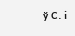ў С. і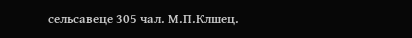сельсавеце 305 чал. М.П.Клшец.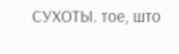СУХОТЫ. тое, што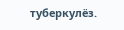туберкулёз.